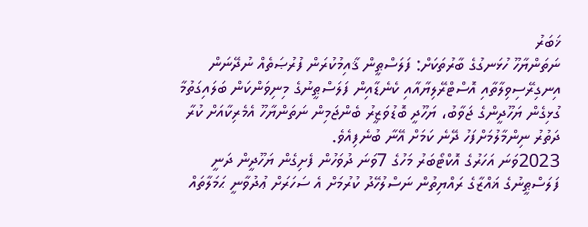ޚަބަރު
ނަތަންޔާހޫ ހުޅަނގުގެ ބާރުތަކަށް: ފަލަސްޠީން ޤާއިމުކުރަން ފުރުޞަތެއް ނުދޭނަން
އިނގިރޭސިވިލާތާއި އޮސްޓްރޭލިޔާއާއި ކެނެޑާއިން ފަލަސްޠީނުގެ މިނިވަންކަން ބަލައިގަތުމާ ގުޅިގެން ޔަހޫދީންގެ ޖަވާބު، ޔަހޫދީ ބޮޑުވަޒީރު ބެންޖަމިން ނަތަންޔާހޫ އެމެރިކާއަށް ކުރާ ދަތުރު ނިންމާލުމަށްފަހު ދޭނެ ކަމަށް އޭނާ ބުނެފިއެވެ.
2023ވަނަ އަހަރުގެ އޮކްޓޯބަރު މަހުގެ 7ވަނަ ދުވަހުން ފެށިގެން ޔަހޫދީން ދަނީ ފަލަސްޠީނުގެ ޣައްޒާގެ ރައްޔިތުން ނަސްލުހޭދު ކުރުމަށް އެ ސަހަރަށް ޢުދުވާނީ ޙަމަލާތައް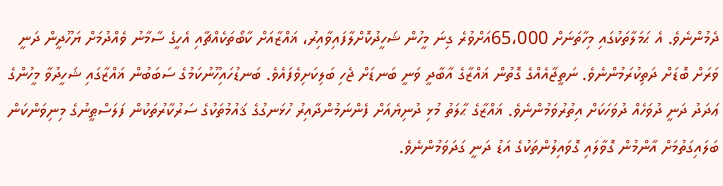ދެމުންނެވެ. އެ ޙަމަލާތަކުގައި މިހާތަނަށް 65،000އަށްވުރެ ގިނަ މީހުން ޝަހީދުކޮށްލާފައިވާއިރު، ޣައްޒާއަށް ކާބޯތަކެއްޗާއި އެހީގެ ސާމާނު ވެއްދުމަށް ޔަހޫދީން ދަނީ ވަރަށް ބޮޑަށް ދަތިކުރަމުންނެވެ. ނަތީޖާއެއްގެ ގޮތުން ޣައްޒާގެ އާބާދީ ވަނީ ބަނޑަށް ޖެހި ބަލިކަށިވެފައެވެ. ބަނޑުހައިހޫނުކަމުގެ ސަބަބުން ޣައްޒާގައި ޝަހީދުވާ މީހުންގެ ޢަދަދު ދަނީ ދުވަހެއް ދުވަހަކަށް އިތުރުވަމުންނެވެ. ޣައްޒާގެ ޙާލަތު މުޅި ދުނިޔެއަށް ފެންނަމުންދާއިރު ހުޅަނގުގެ ޤައުމުތަކުގެ ސަރުކާރުތަކުން ފަލަސްޠީނުގެ މިނިވަންކަން ބަލައިގަތުމަށް އާންމުން ގޮވާލައި ގޮވައިލުންތަކުގެ އަޑު ދަނީ ގަދަވަމުންނެވެ.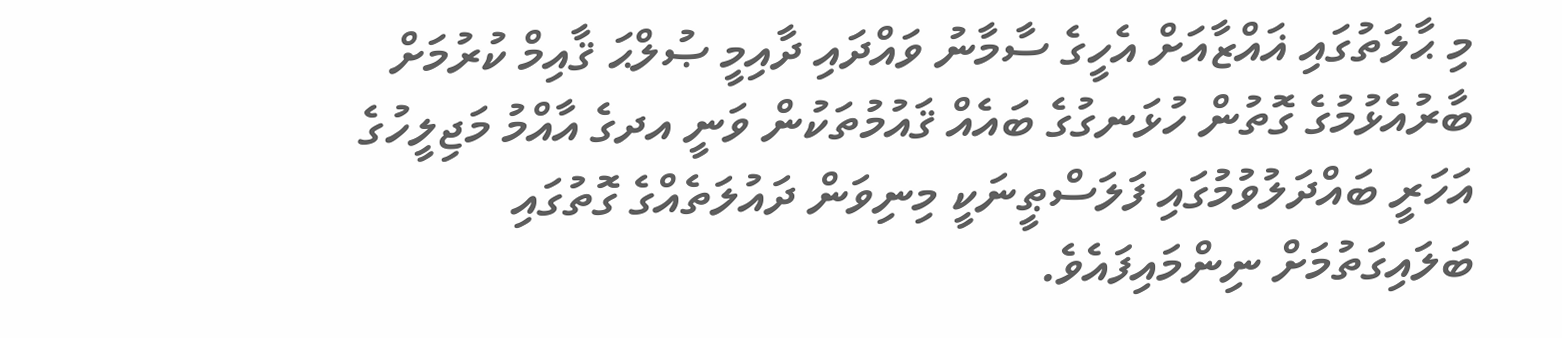މި ޙާލަތުގައި ޣައްޒާއަށް އެހީގެ ސާމާނު ވައްދައި ދާއިމީ ޞުލްޙަ ޤާއިމް ކުރުމަށް ބާރުއެޅުމުގެ ގޮތުން ހުޅަނގުގެ ބައެއް ޤައުމުތަކުން ވަނީ އދގެ އާއްމު މަޖިލީހުގެ އަހަރީ ބައްދަލުވުމުގައި ފަލަސްޠީނަކީ މިނިވަން ދައުލަތެއްގެ ގޮތުގައި ބަލައިގަތުމަށް ނިންމައިފައެވެ.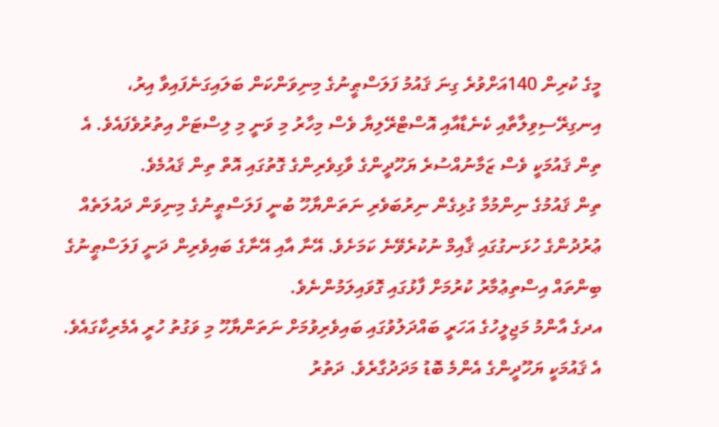މީގެ ކުރިން 140އަށްވުރެ ގިނަ ޤައުމު ފަލަސްޠީނުގެ މިނިވަންކަން ބަލައިގަނެފައިވާ އިރު، އިނގިރޭސިވިލާތާއި ކެނެޑާއާއި އޮސްޓްރޭލިޔާ ވެސް މިހާރު މި ވަނީ މި ލިސްޓަށް އިތުރުވެފައެވެ. އެ ތިން ޤައުމަކީ ވެސް ޒަމާނުއްސުރެ ޔަހޫދީންގެ ވާގިވެރިންގެ ގޮތުގައި އޮތް ތިން ޤައުމެވެ.
ތިން ޤައުމުގެ ނިންމުމާ ގުޅިގެން ނިރުބަވެރި ނަތަންޔާހޫ ބުނީ ފަލަސްޠީނުގެ މިނިވަން ދައުލަތެއް ޢުރުދުންގެ ހުޅަނގުގައި ޤާއިމް ނުކުރެވޭނެ ކަމަށެވެ. އޭނާ އާއި އޭނާގެ ބައިވެރިން ދަނީ ފަލަސްޠީނުގެ ބިންތައް އިސްތިޢުމާރު ކުރުމަށް ފާޅުގައި ގޮވައިލަމުންނެވެ.
އދގެ އާންމު މަޖިލީހުގެ އަހަރީ ބައްދަލުވުގައި ބައިވެރިވުމަށް ނަތަންޔާހޫ މި ވަގުތު ހުރީ އެމެރިކާގައެވެ. އެ ޤައުމަކީ ޔަހޫދީންގެ އެންމެ ބޮޑު މަދަދުގާރެވެ. ދަތުރު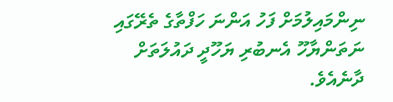ނިންމައިލުމަށް ފަހު އަންނަ ހަފްތާގެ ތެރޭގައި ނަތަންޔާހޫ އެނބުރި ޔަހޫދީ ދައުލަތަށް ދާނެއެވެ.